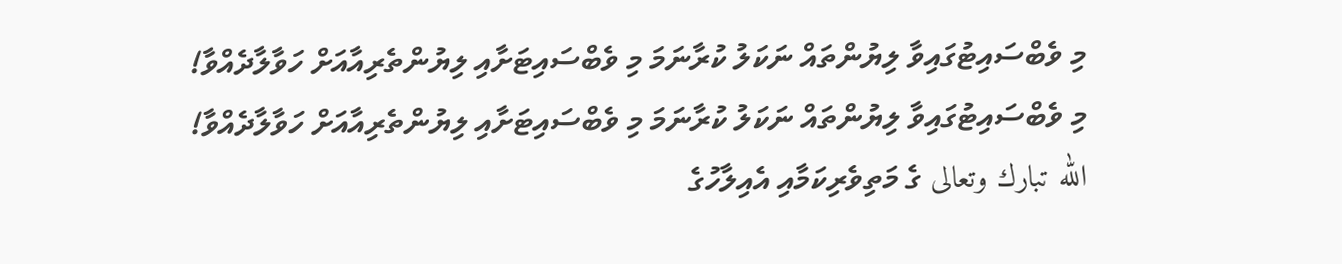މި ވެބްސައިޓުގައިވާ ލިޔުންތައް ނަކަލު ކުރާނަމަ މި ވެބްސައިޓަށާއި ލިޔުންތެރިއާއަށް ހަވާލާދެއްވާ!
މި ވެބްސައިޓުގައިވާ ލިޔުންތައް ނަކަލު ކުރާނަމަ މި ވެބްސައިޓަށާއި ލިޔުންތެރިއާއަށް ހަވާލާދެއްވާ!
الله تبارك وتعالى ގެ މަތިވެރިކަމާއި އެއިލާހުގެ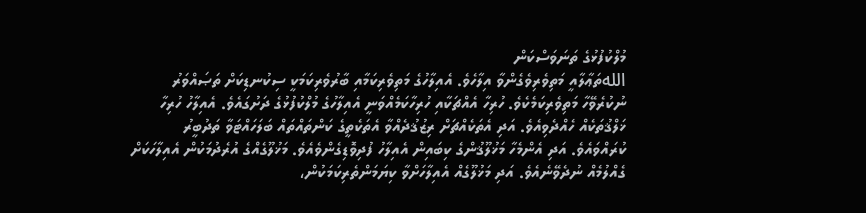މުލްކުފުޅުގެ ތަނަވަސްކަން
اللهތަޢާލާއީ މަތިވެރިވެގެންވާ އިލާހެވެ. އެއިލާހުގެ މަތިވެރިކަމާއި ބާރުވެރިކަމަކީ ސިކުނޑިކަށް ތަޞައްވަރު ނުކުރެވޭހާ މަތިވެރިކަމެކެވެ. ހުރިހާ އެއްޗަކާއި ހުރިހާކަމެއްވަނީ އެއިލާހުގެ މުލްކުފުޅުގެ ދަށުގައެވެ. އެއިލާހު ހުރިހާ ޚަލްޤުތަކެއް ހެއްދެވިއެވެ. އަދި އެތަކެއްޗަށް ރިޒުޤުދެއްވާ އެތަކެތީގެ ކަންތައްތައް ބަލަހައްޓަވާ ތަދުބީރު ކުރައްވައެވެ. އަދި އެންމެހާ މަޚުލޫޤުންގެ ކިބައިން އެއިލާހު ފުދިވޮޑިގެންވެއެވެ. މަޚުލޫގެއްގެ އުރެދުމަކުން އެއިލާހަކަށް ގެއްލުމެއް ނުދެވޭނެއެވެ. އަދި މަޚުލޫގެއް އެއިލާހަށްވާ ކިޔަމަންތެރިކަމަކުން،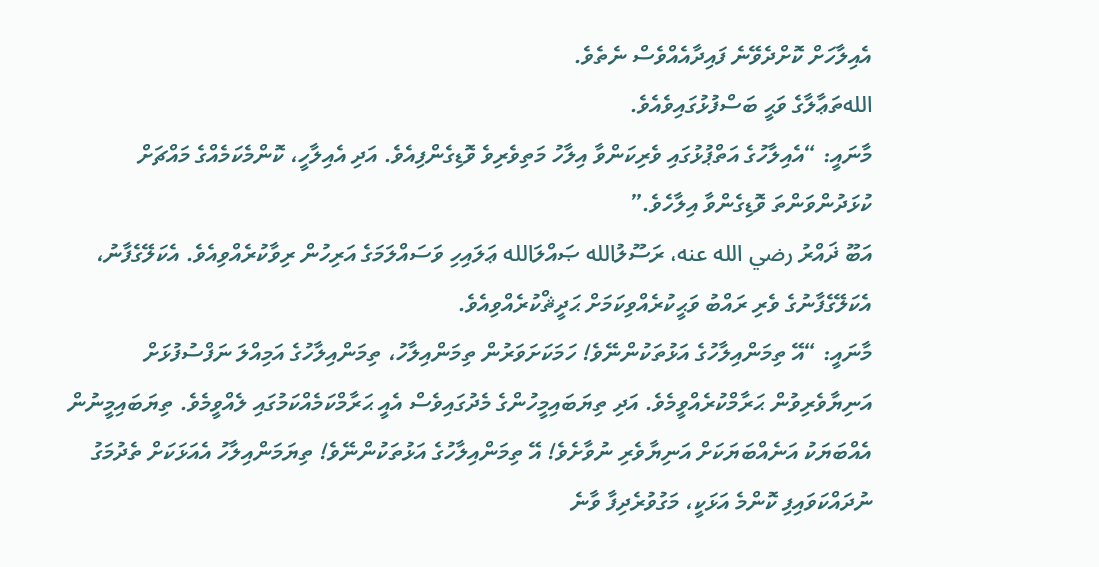އެއިލާހަށް ކޮށްދެވޭނެ ފައިދާއެއްވެސް ނެތެވެ.
اللهތަޢާލާގެ ވަޙީ ބަސްފުޅުގައިވެއެވެ.
މާނައީ: “އެއިލާހުގެ އަތްޕުޅުގައި ވެރިކަންވާ އިލާހު މަތިވެރިވެ ވޮޑިގެންފިއެވެ. އަދި އެއިލާހީ، ކޮންމެކަމެއްގެ މައްޗަށް ކުޅަދުންވަންތަ ވޮޑިގެންވާ އިލާހެވެ.”
އަބޫ ޛައްރު رضي الله عنه، ރަސޫލުالله ޞައްލަالله ޢަލައިހި ވަސައްލަމަގެ އަރިހުން ރިވާކުރެއްވިއެވެ. އެކަލޭގެފާނު، އެކަލޭގެފާނުގެ ވެރި ރައްބު ވަޙީކުރެއްވިކަމަށް ޙަދީޘްކުރެއްވިއެވެ.
މާނައީ: “އޭ ތިމަންއިލާހުގެ އަޅުތަކުންނޭވެ! ހަމަކަށަވަރުން ތިމަންއިލާހު، ތިމަންއިލާހުގެ އަމިއްލަ ނަފްސުފުޅަށް އަނިޔާވެރިވުން ޙަރާމްކުރެއްވީމެވެ. އަދި ތިޔަބައިމީހުންގެ މެދުގައިވެސް އެއީ ޙަރާމްކަމެއްކަމުގައި ލެއްވީމެވެ. ތިޔަބައިމީނުން އެއްބަޔަކު އަނެއްބަޔަކަށް އަނިޔާވެރި ނުވާށެވެ! އޭ ތިމަންއިލާހުގެ އަޅުތަކުންނޭވެ! ތިޔަމަންއިލާހު އެއަޅަކަށް ތެދުމަގު ނުދައްކަވައިފި ކޮންމެ އަޅަކީ، މަގުވުރެދިފާ ވާނެ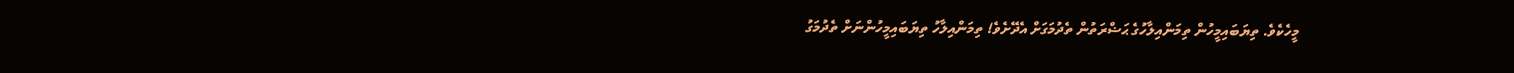މީހެކެވެ. ތިޔަބައިމީހުން ތިމަންއިލާހުގެ ޙަޟްރަތުން ތެދުމަގަށް އެދޭށެވެ! ތިމަންއިލާހު ތިޔަބައިމީހުންނަށް ތެދުމަގު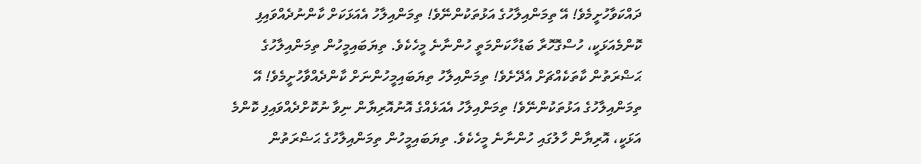ދައްކަވާހުށީމެވެ! އޭ ތިމަންއިލާހުގެ އަޅުތަކުންނޭވެ! ތިމަންއިލާހު އެއަޅަކަށް ކާންނުދެއްވައިފި ކޮންމެއަޅަކީ، ހުސްގޮހޮރާ ބަޑުހާކަންމަތީ ހުންނާނެ މީހެކެވެ. ތިޔަބައިމީހުން ތިމަންއިލާހުގެ ޙަޟްރަތުން ކާތަކެއްޗަށް އެދޭށެވެ! ތިމަންއިލާހު ތިޔަބައިމީހުންނަށް ކާންދެއްވާހުށީމެވެ! އޭ ތިމަންއިލާހުގެ އަޅުތަކުންނޭވެ! ތިމަންއިލާހު އެއަޅެއްގެ އޮނުއޮރިޔާން ނިވާ ނުކޮށްދެއްވައިފި ކޮންމެ އަޅަކީ، އޮރިޔާން ހާލުގައި ހުންނާނެ މީހެކެވެ. ތިޔަބައިމީހުން ތިމަންއިލާހުގެ ޙަޟްރަތުން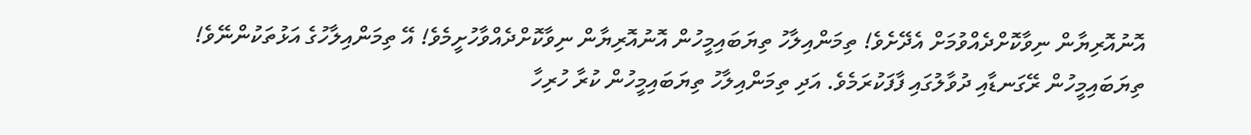އޮނުއޮރިޔާން ނިވާކޮށްދެއްވުމަށް އެދޭށެވެ! ތިމަންއިލާހު ތިޔަބައިމީހުން އޮނުއޮރިޔާން ނިވާކޮށްދެއްވާހުށީމެވެ! އޭ ތިމަންއިލާހުގެ އަޅުތަކުންނޭވެ! ތިޔަބައިމީހުން ރޭގަނޑާއި ދުވާލުގައި ފާފަކުރަމެވެ. އަދި ތިމަންއިލާހު ތިޔަބައިމީހުން ކުރާ ހުރިހާ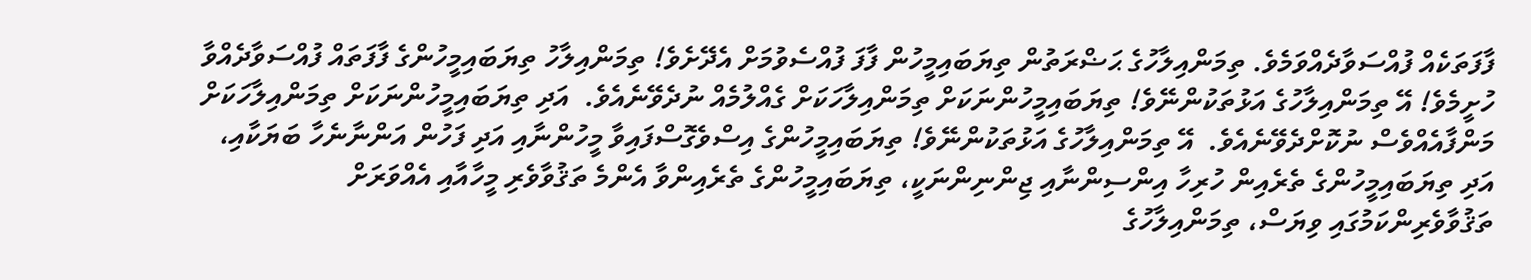ފާފަތަކެއް ފުއްސަވާދެއްވަމެވެ. ތިމަންއިލާހުގެ ޙަޟްރަތުން ތިޔަބައިމީހުން ފާފަ ފުއްސެވުމަށް އެދޭށެވެ! ތިމަންއިލާހު ތިޔަބައިމީހުންގެ ފާފަތައް ފުއްސަވާދެއްވާ ހުށީމެވެ! އޭ ތިމަންއިލާހުގެ އަޅުތަކުންނޭވެ! ތިޔަބައިމީހުންނަކަށް ތިމަންއިލާހަކަށް ގެއްލުމެއް ނުދެވޭނެއެވެ.  އަދި ތިޔަބައިމީހުންނަކަށް ތިމަންއިލާހަކަށް މަންފާއެއްވެސް ނުކޮށްދެވޭނެއެވެ.  އޭ ތިމަންއިލާހުގެ އަޅުތަކުންނޭވެ! ތިޔަބައިމީހުންގެ އިސްވެގޮސްފައިވާ މީހުންނާއި އަދި ފަހުން އަންނާނެހާ ބަޔަކާއި، އަދި ތިޔަބައިމީހުންގެ ތެރެއިން ހުރިހާ އިންސިންނާއި ޖިންނިންނަކީ، ތިޔަބައިމީހުންގެ ތެރެއިންވާ އެންމެ ތަޤުވާވެރި މީހާއާއި އެއްވަރަށް ތަޤުވާވެރިންކަމުގައި ވިޔަސް، ތިމަންއިލާހުގެ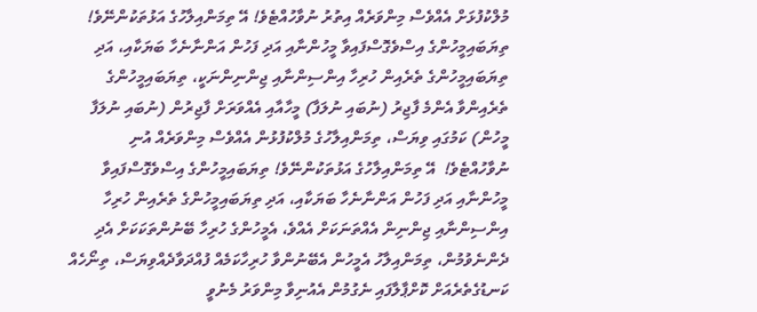މުލްކުފުޅަށް އެއްވެސް މިންވަރެއް އިތުރު ނުވާހުއްޓެވެ! އޭ ތިމަންއިލާހުގެ އަޅުތަކުންނޭވެ! ތިޔަބައިމީހުންގެ އިސްވެގޮސްފައިވާ މީހުންނާއި އަދި ފަހުން އަންނާނެހާ ބަޔަކާއި، އަދި ތިޔަބައިމީހުންގެ ތެރެއިން ހުރިހާ އިންސިންނާއި ޖިންނިންނަކީ، ތިޔަބައިމީހުންގެ ތެރެއިންވާ އެންމެ ފާޖިރު (ނުބައި ނުލަފާ) މީހާއާއި އެއްވަރަށް ފާޖިރުން (ނުބައި ނުލަފާ މީހުން) ކަމުގައި ވިޔަސް، ތިމަންއިލާހުގެ މުލްކުފުޅުން އެއްވެސް މިންވަރެއް އުނި ނުވާހުއްޓެވެ!  އޭ ތިމަންއިލާހުގެ އަޅުތަކުންނޭވެ! ތިޔަބައިމީހުންގެ އިސްވެގޮސްފައިވާ މީހުންނާއި އަދި ފަހުން އަންނާނެހާ ބަޔަކާއި، އަދި ތިޔަބައިމީހުންގެ ތެރެއިން ހުރިހާ އިންސިންނާއި ޖިންނިން އެއްތަނަކަށް އެއްވެ، އެމީހުންގެ ހުރިހާ ބޭނުންތަކަކަށް އެދި ދެންނެވުމުން، ތިމަންއިލާހު އެމީހުން އެބޭނުންވާ ހުރިހާކަމެއް ފުއްދަވާދެއްވިޔަސް، ތިނޯހެއް ކަނޑުގެތެރެއަށް ކޮށްޕާލާފައި ނެގުމުން އެއުނިވާ މިންވަރު މެނުވީ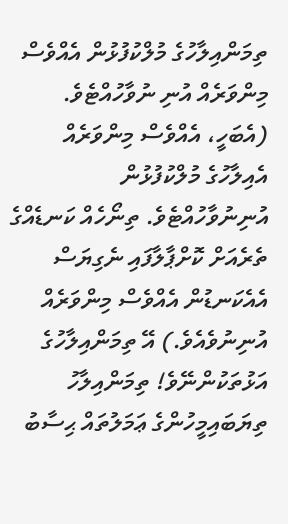ތިމަންއިލާހުގެ މުލްކުފުޅުން އެއްވެސް މިންވަރެއް އުނި ނުވާހުއްޓެވެ. (އެބަހީ، އެއްވެސް މިންވަރެއް އެއިލާހުގެ މުލްކުފުޅުން އުނިނުވާހުއްޓެވެ. ތިނޯހެއް ކަނޑެއްގެ ތެރެއަށް ކޮށްޕާލާފައި ނެގިޔަސް އެއެކަނޑުން އެއްވެސް މިންވަރެއް އުނިނުވެއެވެ.) އޭ ތިމަންއިލާހުގެ އަޅުތަކުންނޭވެ! ތިމަންއިލާހު ތިޔަބައިމީހުންގެ ޢަމަލުތައް ޙިސާބު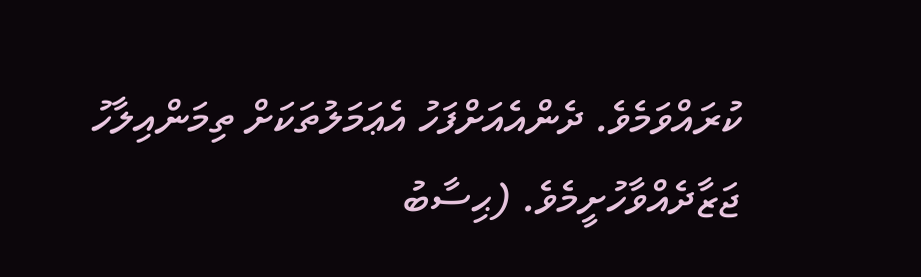ކުރައްވަމެވެ. ދެންއެއަށްފަހު އެޢަމަލުތަކަށް ތިމަންއިލާހު ޖަޒާދެއްވާހުށީމެވެ. (ޙިސާބު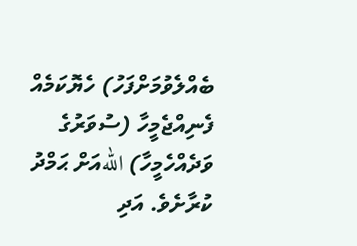ބެއްލެވުމަށްފަހު) ހެޔޮކަމެއް ފެނިއްޖެމީހާ (ސުވަރުގެ ވަދެއްހެމީހާ) اللهއަށް ޙަމްދު ކުރާށެވެ. އަދި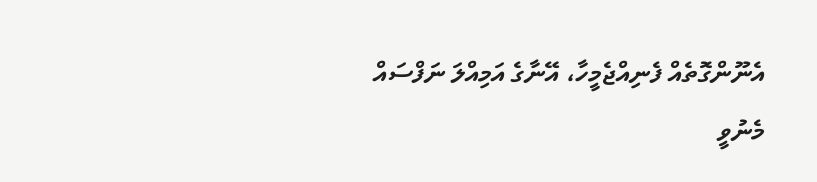އެނޫންގޮތެއް ފެނިއްޖެމީހާ، އޭނާގެ އަމިއްލަ ނަފްސައް މެނުވީ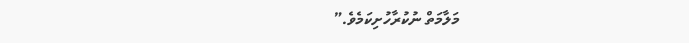މަލާމަތް ނުކުރާހުށިކަމެވެ.”